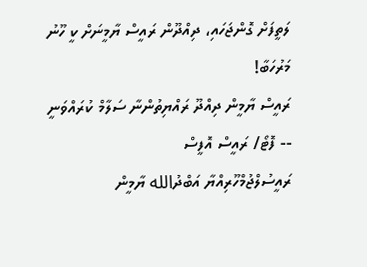ލަތީފަށް ގޮންޖަހައި، ދިއްދޫން ރައީސް ޔާމީނަށް ކީ ހޫނު މަރުހަބާ!
ރައީސް ޔާމީން ދިއްދޫ ރައްޔިތުންނާ ސަލާމް ކުރައްވަނީ -- ފޮޓޯ/ ރައީސް އޮފީސް
ރައީސުލްޖުމްހޫރިއްޔާ އަބްދުالله ޔާމީން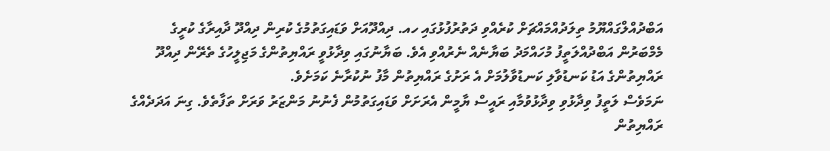އަބްދުއްލްގައްޔޫމު ތިލަދުއްމައްޗަށް ކުރެއްވި ދަތުރުފުޅުގައި ހއ. ދިއްދޫއަށް ވަޑައިގަތުމުގެ ކުރިން ދިއްދޫ ދާއިރާގެ ކުރީގެ މެމްބަރުން އަބްދުއްލަތީފު މުހައްމަދު ބަޔާނެއް ނެރުއްވި އެވެ. ބަޔާނުގައި ވިދާޅުވީ ރައްޔިތުންގެ މަޖިލީހުގެ ތެރޭން ދިއްދޫ ރައްޔިތުންގެ އަޑު ކަނޑުވާލި ކަނޑުވާލުމަށް އެ ރަށުގެ ރައްޔިތުން މާފު ނުކުރާނެ ކަމަށެވެ.
ނަމަވެސް ލަތީފު ވިދާޅުވި ވިދާޅުވުމާއި ރައީސް ޔާމީން އެރަށަށް ވަޑައިގަތުމުން ފެނުނު މަންޒަރު ވަރަށް ތަފާތެވެ. ގިނަ އަދަދެއްގެ ރައްޔިތުން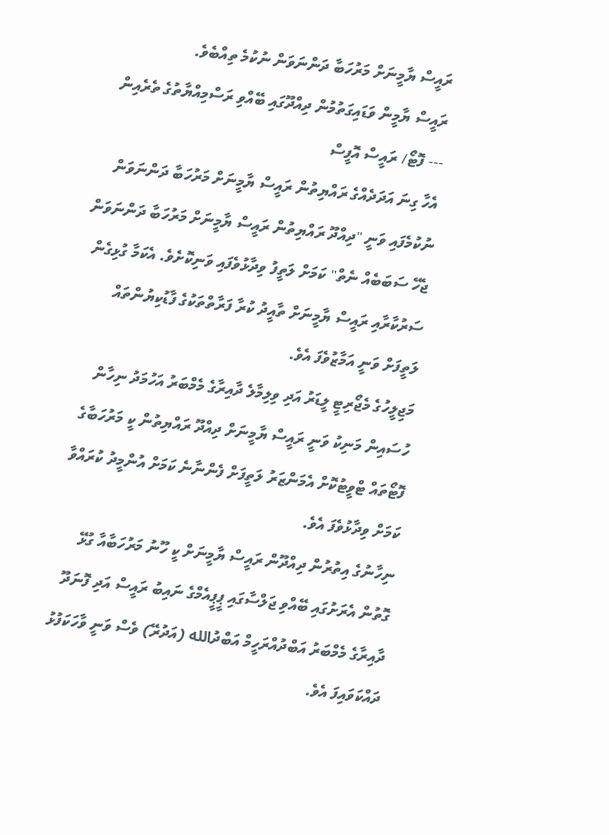ރައީސް ޔާމީނަށް މަރުހަބާ ދަންނަވަން ނުކުމެ ތިއްބެވެ.
ރައީސް ޔާމީން ވަޑައިގަތުމުން ދިއްދޫގައި ބޭއްވި ރަސްމިއްޔާތުގެ ތެރެއިން --- ފޮޓޯ/ ރައީސް އޮފީސް
އެހާ ގިނަ އަދަދެއްގެ ރައްޔިތުން ރައީސް ޔާމީނަށް މަރުހަބާ ދަންނަވަން ނުކުމެފައި ވަނީ "ދިއްދޫ ރައްޔިތުން ރައީސް ޔާމީނަށް މަރުހަބާ ދަންނަވަން ޖެހޭ ސަބަބެއް ނެތް" ކަމަށް ލަތީފު ވިދާޅުވެފައި ވަނިކޮށެވެ. އެކަމާ ގުޅިގެން ސަރުކާރާއި ރައީސް ޔާމީނަށް ތާއީދު ކުރާ ފަރާތްތަކުގެ ފާޑުކިޔުންތައް ލަތީފަށް ވަނީ އަމާޒުވެފަ އެވެ.
މަޖިލީހުގެ މެޖޯރިޓީ ލީޑަރު އަދި ވިލިމާލެ ދާއިރާގެ މެމްބަރު އަހުމަދު ނިހާން ހުސައިން މަނިކު ވަނީ ރައީސް ޔާމީނަށް ދިއްދޫ ރައްޔިތުން ކީ މަރުހަބާގެ ފޮޓޯތައް ޓްވީޓުކޮށް އެމަންޒަރު ލަތީފަށް ފެންނާނެ ކަމަށް އުންމީދު ކުރައްވާ ކަމަށް ވިދާޅުވެފަ އެވެ.
ނިހާނުގެ އިތުރުން ދިއްދޫން ރައީސް ޔާމީނަށް ކީ ހޫނު މަރުހަބާއާ ގުޅޭ ގޮތުން އެރަށުގައި ބޭއްވި ޖަލްސާގައި ޕީޕީއެމްގެ ނައިބު ރައީސް އަދި ފޮނަދޫ ދާއިރާގެ މެމްބަރު އަބްދުއްރަހީމް އަބްދުالله (އަދުރޭ) ވެސް ވަނީ ވާހަކަފުޅު ދައްކަވައިފަ އެވެ.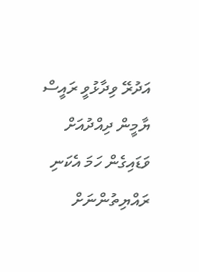އަދުރޭ ވިދާޅުވީ ރައީސް ޔާމީން ދިއްދުއަށް ވަޑައިގެން ހަމަ އެކަނި ރައްޔިތުންނަށް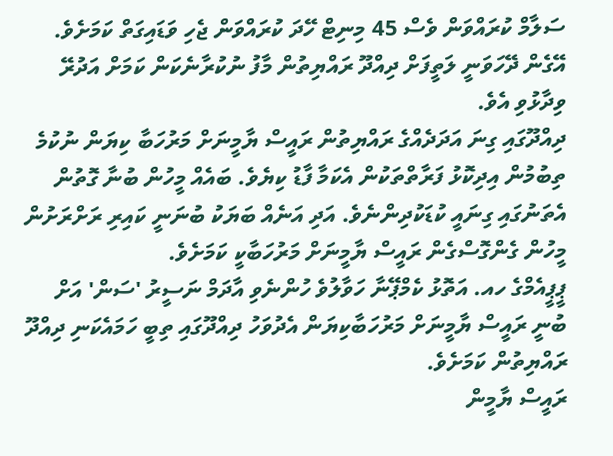ސަލާމް ކުރައްވަން ވެސް 45 މިނިޓް ހޭދަ ކުރައްވަން ޖެހި ވަޑައިގަތް ކަމަށެވެ. އޭގެން ދޭހަވަނީ ލަތީފަށް ދިއްދޫ ރައްޔިތުން މާފު ނުކުރާނެކަން ކަމަށް އަދުރޭ ވިދާޅުވި އެވެ.
ދިއްދޫގައި ގިނަ އަދަދެއްގެ ރައްޔިތުން ރައީސް ޔާމީނަށް މަރުހަބާ ކިޔަން ނުކުމެ ތިބުމުން އިދިކޮޅު ފަރާތްތަކުން އެކަމާ ފާޑު ކިޔެވެ. ބައެއް މީހުން ބުނާ ގޮތުން އެތަނުގައި ގިނައީ ކުޑަކުދިންނެވެ. އަދި އަނެއް ބަޔަކު ބުނަނީ ކައިރި ރަށްރަށުން މީހުން ގެންގޮސްގެން ރައީސް ޔާމީނަށް މަރުހަބާކީ ކަމަށެވެ.
ޕީޕީއެމްގެ ހއ. އަތޮޅު ކެމްޕޭނާ ހަވާލުވެ ހުންނެވި އާދަމް ނަސީރު 'ސަން' އަށް ބުނީ ރައީސް ޔާމީނަށް މަރުހަބާކިޔަން އެދުވަހު ދިއްދޫގައި ތިބީ ހަމައެކަނި ދިއްދޫ ރައްޔިތުން ކަމަށެވެ.
ރައީސް ޔާމީން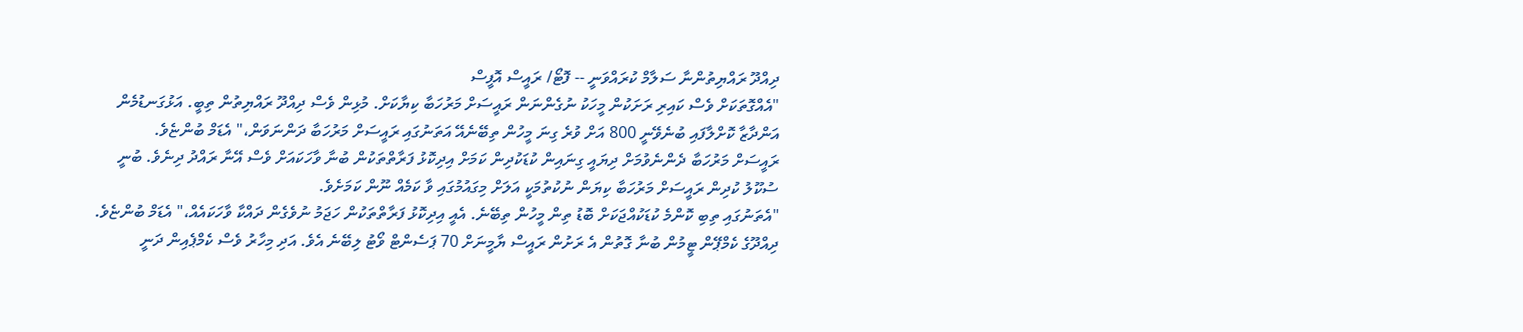ދިއްދޫ ރައްޔިތުންނާ ސަލާމް ކުރައްވަނީ -- ފޮޓޯ/ ރައީސް އޮފީސް
"އެއްގޮތަކަށް ވެސް ކައިރި ރަށަކުން މީހަކު ނުގެންނަން ރައީސަށް މަރުހަބާ ކިޔާކަށް. މުޅިން ވެސް ދިއްދޫ ރައްޔިތުން ތިބީ. އަޅުގަނޑުމެން އަންދާޒާ ކޮށްލާފައި ބުނެވޭނީ 800 އަށް ވުރެ ގިނަ މީހުން ތިބޭނެއޭ އަތަނުގައި ރައީސަށް މަރުހަބާ ދަންނަވަން،" އެޑަމް ބުންޏެވެ.
ރައީސަށް މަރުހަބާ ދެންނެވުމަށް ދިޔައީ ގިނައިން ކުޑަކުދިން ކަމަށް އިދިކޮޅު ފަރާތްތަކުން ބުނާ ވާހަކައަށް ވެސް އޭނާ ރައްދު ދިނެވެ. ބުނީ ސުކޫލު ކުދިން ރައީސަށް މަރުހަބާ ކިޔަން ނުކުތުމަކީ އަލަށް މިގައުމުގައި ވާ ކަމެއް ނޫން ކަމަށެވެ.
"އެތަނުގައި ތިބި ކޮންމެ ކުޑަކުއްޖަކަށް ބޮޑު ތިން މީހުން ތިބޭނެ. އެއީ އިދިކޮޅު ފަރާތްތަކުން ހަޖަމު ނުވެގެން ދައްކާ ވާހަކައެއް،" އެޑަމް ބުންޏެވެ.
ދިއްދޫގެ ކެމްޕޭން ޓީމުން ބުނާ ގޮތުން އެ ރަށުން ރައީސް ޔާމީނަށް 70 ޕަސެންޓް ވޯޓު ލިބޭނެ އެވެ. އަދި މިހާރު ވެސް ކެމްޕެއިން ދަނީ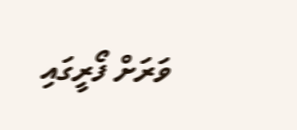ވަރަށް ފޯރީގައި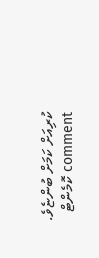ކުރިއަށް ކަމަށް ބުންޏެވެ.
comment ކޮމެންޓް